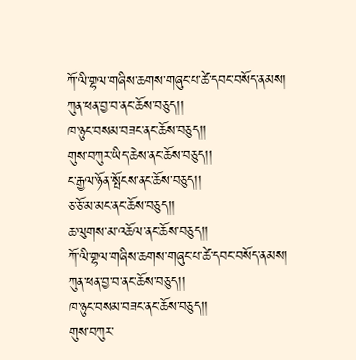ཀོ་ལི་གྷལ་གཞིས་ཆགས་གཞུང་པ་ཚེ་དབང་བསོད་ནམས།
ཀུན་ཕན་བྱ་བ་ནང་ཆོས་བཅུད།།
ཁ་ཉུང་བསམ་བཟང་ནང་ཆོས་བཅུད།།
གུས་བཀུར་ཡིད་ཆེས་ནང་ཆོས་བཅུད།།
ང་རྒྱལ་ཉོན་སྤོངས་ནང་ཆོས་བཅུད།།
ཅ་ཅོ་མ་མང་ནང་ཆོས་བཅུད།།
ཆ་ལུགས་མ་འཆོལ་ནང་ཆོས་བཅུད།།
ཀོ་ལི་གྷལ་གཞིས་ཆགས་གཞུང་པ་ཚེ་དབང་བསོད་ནམས།
ཀུན་ཕན་བྱ་བ་ནང་ཆོས་བཅུད།།
ཁ་ཉུང་བསམ་བཟང་ནང་ཆོས་བཅུད།།
གུས་བཀུར་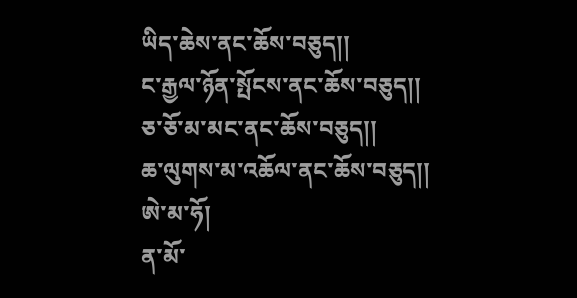ཡིད་ཆེས་ནང་ཆོས་བཅུད།།
ང་རྒྱལ་ཉོན་སྤོངས་ནང་ཆོས་བཅུད།།
ཅ་ཅོ་མ་མང་ནང་ཆོས་བཅུད།།
ཆ་ལུགས་མ་འཆོལ་ནང་ཆོས་བཅུད།།
ཨེ་མ་ཧོ།
ན་མོ་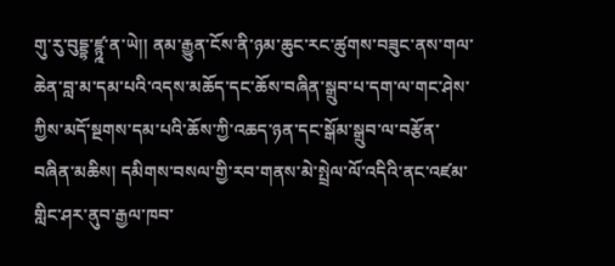གུ་རུ་བུདྡྷ་ཛྙྰ་ན་ཡེ།། ནམ་རྒྱུན་ངོས་ནི་ཉམ་ཆུང་རང་ཚུགས་བཟུང་ནས་གལ་ཆེན་བླ་མ་དམ་པའི་འདས་མཆོད་དང་ཆོས་བཞིན་སྒྲུབ་པ་དག་ལ་གང་ཤེས་ཀྱིས་མདོ་སྔགས་དམ་པའི་ཆོས་ཀྱི་འཆད་ཉན་དང་སྒོམ་སྒྲུབ་ལ་བརྩོན་བཞིན་མཆིས། དམིགས་བསལ་གྱི་རབ་གནས་མེ་སྤྲེལ་ལོ་འདིའི་ནང་འཛམ་གླིང་ཤར་ནུབ་རྒྱལ་ཁབ་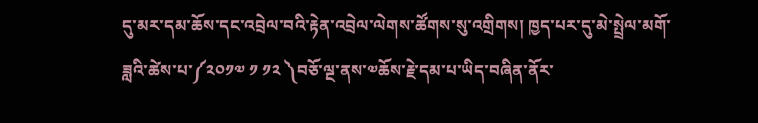དུ་མར་དམ་ཆོས་དང་འབྲེལ་བའི་རྟེན་འབྲེལ་ལེགས་ཚོགས་སུ་འགྲིགས། ཁྱད་པར་དུ་མེ་སྤྲེལ་མགོ་ཟླའི་ཚེས་པ་༼༢༠༡༧ ༡ ༡༢ ༽བཅོ་ལྔ་ནས་༧ཆོས་རྗེ་དམ་པ་ཡིད་བཞིན་ནོར་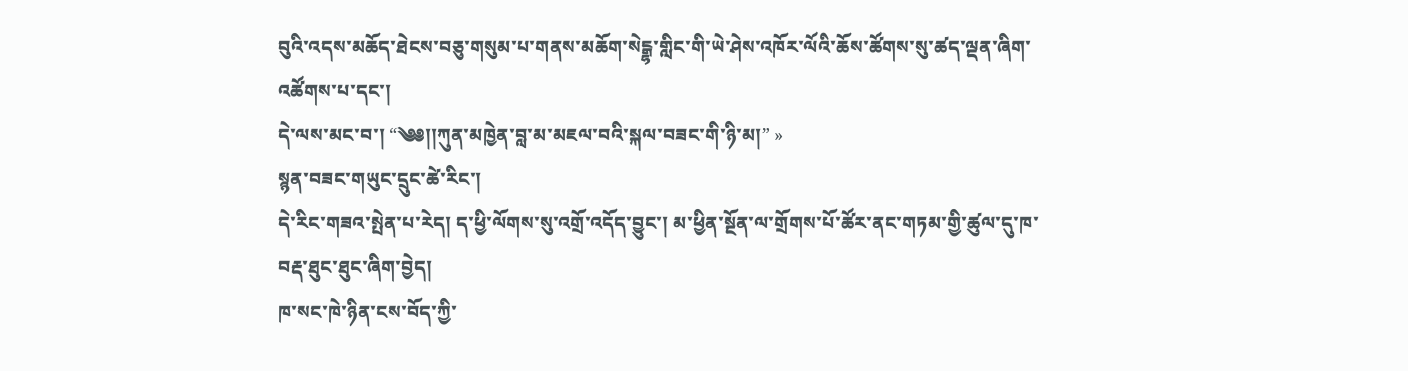བུའི་འདས་མཆོད་ཐེངས་བཅུ་གསུམ་པ་གནས་མཆོག་སེངྒྷ་གླིང་གི་ཡེ་ཤེས་འཁོར་ལོའི་ཆོས་ཚོགས་སུ་ཚད་ལྡན་ཞིག་འཚོགས་པ་དང་།
དེ་ལས་མང་བ་། “༄༅།།ཀུན་མཁྱེན་བླ་མ་མཇལ་བའི་སྐལ་བཟང་གི་ཉི་མ།” »
སྙན་བཟང་གཡུང་དྲུང་ཚེ་རིང་།
དེ་རིང་གཟའ་སྤེན་པ་རེད། ད་ཕྱི་ལོགས་སུ་འགྲོ་འདོད་བྱུང་། མ་ཕྱིན་སྔོན་ལ་གྲོགས་པོ་ཚོར་ནང་གཏམ་གྱི་ཚུལ་དུ་ཁ་བརྡ་ཐུང་ཐུང་ཞིག་བྱེད།
ཁ་སང་ཁེ་ཉིན་ངས་བོད་ཀྱི་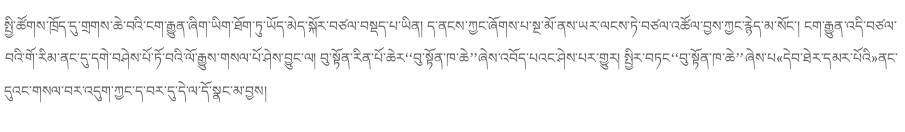སྤྱི་ཚོགས་ཁྲོད་དུ་གྲགས་ཆེ་བའི་ངག་རྒྱུན་ཞིག་ཡིག་ཐོག་ཏུ་ཡོད་མེད་སྐོར་བཙལ་བསྡད་པ་ཡིན། ད་ནངས་ཀྱང་ཞོགས་པ་སྔ་མོ་ནས་ཡར་ལངས་ཏེ་བཙལ་འཚོལ་བྱས་ཀྱང་རྙེད་མ་སོང་། ངག་རྒྱུན་འདི་བཙལ་བའི་གོ་རིམ་ནང་དུ་དགེ་བཤེས་པོ་ཏོ་བའི་ལོ་རྒྱུས་གསལ་པོ་ཤེས་བྱུང་ལ། བུ་སྟོན་རིན་པོ་ཆེར‘‘བུ་སྟོན་ཁ་ཆེ’’ཞེས་འབོད་པའང་ཤེས་པར་གྱུར། སྤྱིར་བཏང‘‘བུ་སྟོན་ཁ་ཆེ’’ཞེས་པ«དེབ་ཐེར་དམར་པོའི»ནང་དུའང་གསལ་བར་འདུག་ཀྱང་ད་བར་དུ་དེ་ལ་དོ་སྣང་མ་བྱས།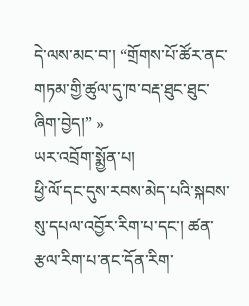དེ་ལས་མང་བ་། “གྲོགས་པོ་ཚོར་ནང་གཏམ་གྱི་ཚུལ་དུ་ཁ་བརྡ་ཐུང་ཐུང་ཞིག་བྱེད།” »
ཡར་འབྲོག་སྨྱོན་པ།
ཕྱི་ལོ་དང་དུས་རབས་མེད་པའི་སྐབས་སུ་དཔལ་འབྱོར་རིག་པ་དང་། ཚན་རྩལ་རིག་པ་ནང་དོན་རིག་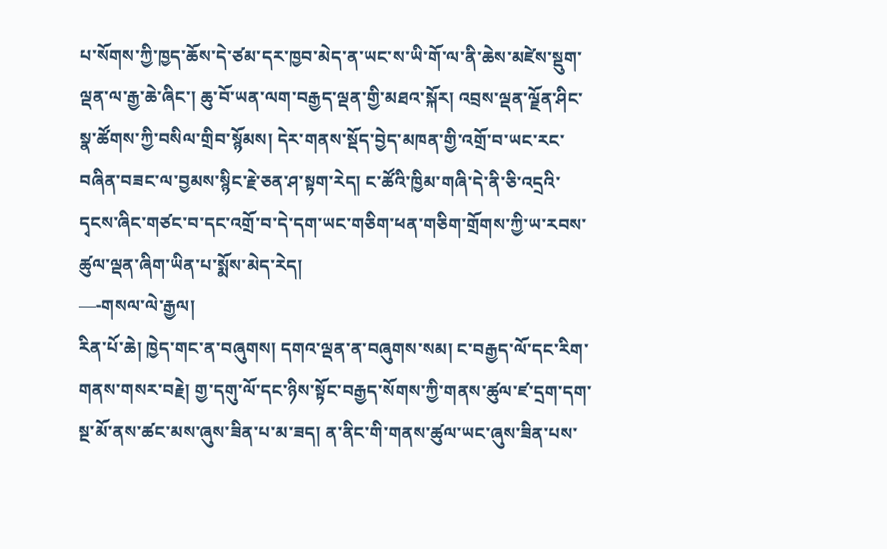པ་སོགས་ཀྱི་ཁྱད་ཆོས་དེ་ཙམ་དར་ཁྱབ་མེད་ན་ཡང་ས་ཡི་གོ་ལ་ནི་ཆེས་མཛེས་སྡུག་ལྡན་ལ་རྒྱ་ཆེ་ཞིང་། ཆུ་བོ་ཡན་ལག་བརྒྱད་ལྡན་གྱི་མཐའ་སྐོར། འབྲས་ལྡན་ལྗོན་ཤིང་སྣ་ཚོགས་ཀྱི་བསིལ་གྲིབ་སྙོམས། དེར་གནས་སྡོད་བྱེད་མཁན་གྱི་འགྲོ་བ་ཡང་རང་བཞིན་བཟང་ལ་བྱམས་སྙིང་རྗེ་ཅན་ཤ་སྟག་རེད། ང་ཚོའི་ཁྱིམ་གཞི་དེ་ནི་ཅི་འདྲའི་དྭངས་ཞིང་གཙང་བ་དང་འགྲོ་བ་དེ་དག་ཡང་གཅིག་ཕན་གཅིག་གྲོགས་ཀྱི་ཡ་རབས་ཚུལ་ལྡན་ཞིག་ཡིན་པ་སྨོས་མེད་རེད།
—-གསལ་ལེ་རྒྱལ།
རིན་པོ་ཆེ། ཁྱེད་གང་ན་བཞུགས། དགའ་ལྡན་ན་བཞུགས་སམ། ང་བརྒྱད་ལོ་དང་རིག་གནས་གསར་བརྗེ། གྱ་དགུ་ལོ་དང་ཉིས་སྟོང་བརྒྱད་སོགས་ཀྱི་གནས་ཚུལ་ཛ་དྲག་དག་སྔ་མོ་ནས་ཚང་མས་ཞུས་ཟིན་པ་མ་ཟད། ན་ནིང་གི་གནས་ཚུལ་ཡང་ཞུས་ཟིན་པས་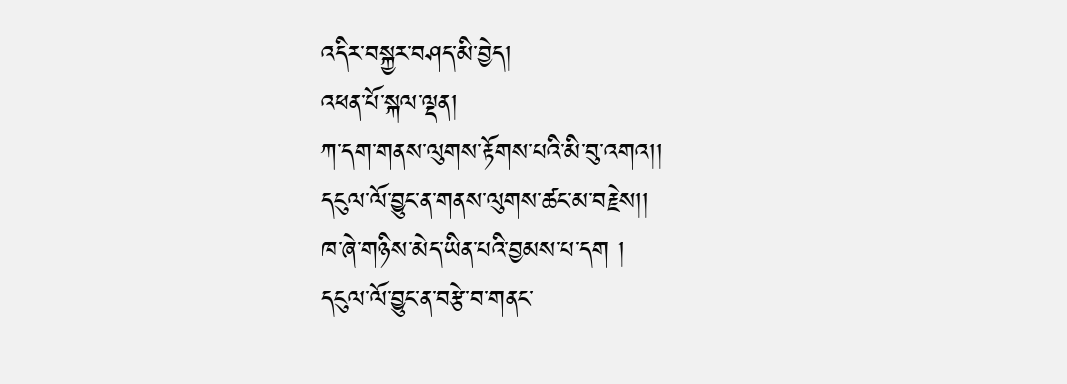འདིར་བསྐྱར་བཤད་མི་བྱེད།
འཕན་པོ་སྐལ་ལྡན།
ཀ་དག་གནས་ལུགས་རྟོགས་པའི་མི་བུ་འགའ།།
དངུལ་ལོ་བྱུང་ན་གནས་ལུགས་ཚང་མ་བརྗེས།།
ཁ་ཞེ་གཉིས་མེད་ཡིན་པའི་བྱམས་པ་དག །
དངུལ་ལོ་བྱུང་ན་བརྩེ་བ་གནང་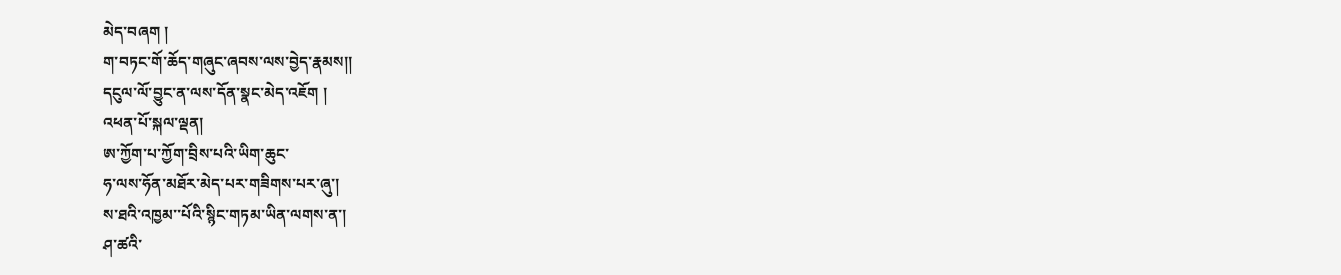མེད་བཞག །
ག་བཏང་གོ་ཆོད་གཞུང་ཞབས་ལས་བྱེད་རྣམས།།
དངུལ་ལོ་བྱུང་ན་ལས་དོན་སྣང་མེད་འཇོག །
འཕན་པོ་སྐལ་ལྡན།
ཨ་ཀྱོག་པ་ཀྱོག་བྲིས་པའི་ཡིག་ཆུང་
ཧ་ལས་ཧོན་མཐོར་མེད་པར་གཟིགས་པར་ཞུ་།
ས་ཐའི་འཁྱམ་་པོའི་སྙིང་གཏམ་ཡིན་ལགས་ན་།
ཤ་ཚའི་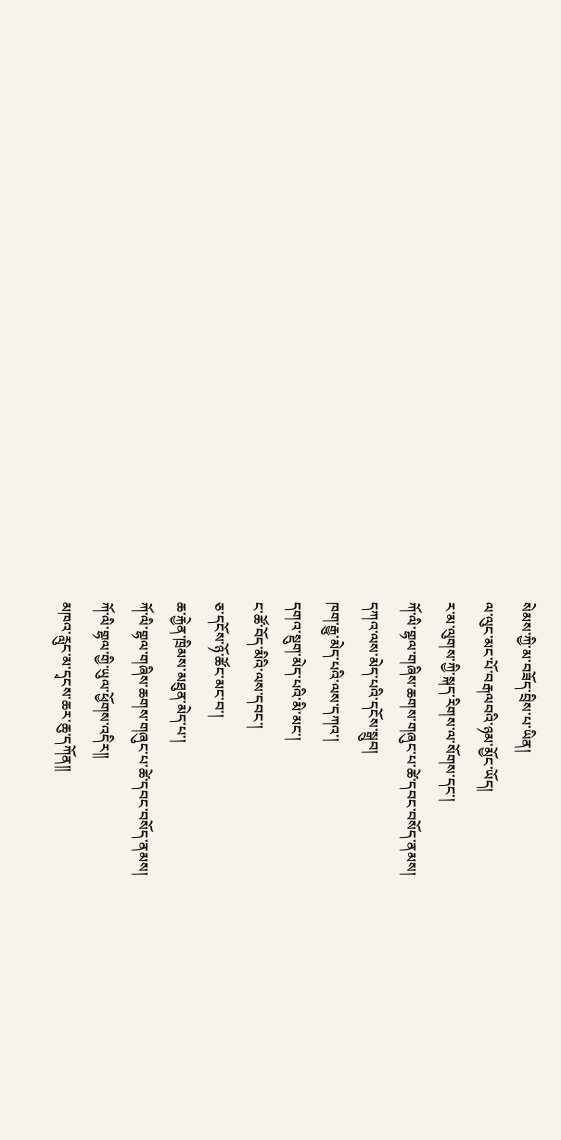སེམས་ཀྱི་མ་བཟོད་བྲིས་པ་ཡིན།
ལ་ལུང་མང་པོ་བརྒལབའི་ཉམ་མྱོང་ཡོད།
ར་མ་ལུགས་ཀྱི་སྐད་རིགས་ལ་སོགས་དང་།
ཀོ་ལི་གྷལ་གཞིས་ཆགས་གཞུང་པ་ཚེ་དབང་བསོད་ནམས།
དཀའ་ལས་མེད་པའི་དངོས་སྒྲུབ།
ཁག་རྒྱུ་མེད་པའི་ལས་དཀའ་།
དགའ་སྡུག་མེད་པའི་མི་མང་།
ང་ཚོ་བོད་མིའི་ལས་དབང་།
ཅ་དངོས་ཉོ་ཚོང་མང་བ་།
ཆ་རྐྱེན་ཁྲིམས་མཐུན་མེད་པ་།
ཀོ་ལི་གྷལ་གཞིས་ཆགས་གཞུང་པ་ཚེ་དབང་བསོད་ནམས།
ཀོ་ལི་གྷལ་གྱི་ཡུལ་ཕྱོགས་འདིར།།
མཁའ་རླུང་མ་དྭངས་ཆར་ཆུ་དཀོན།།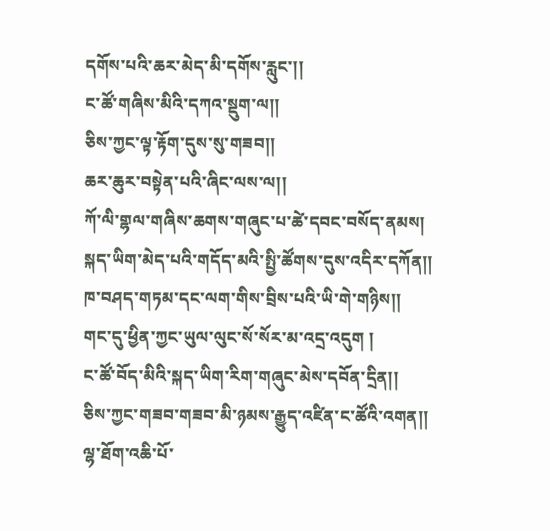དགོས་པའི་ཆར་མེད་མི་དགོས་རླུང་།།
ང་ཚོ་གཞིས་མིའི་དཀའ་སྡུག་ལ།།
ཅིས་ཀྱང་ལྟ་རྟོག་དུས་སུ་གཟབ།།
ཆར་ཆུར་བསྟེན་པའི་ཞིང་ལས་ལ།།
ཀོ་ལི་གྷལ་གཞིས་ཆགས་གཞུང་པ་ཚེ་དབང་བསོད་ནམས།
སྐད་ཡིག་མེད་པའི་གདོད་མའི་སྤྱི་ཚོགས་དུས་འདིར་དཀོན།།
ཁ་བཤད་གཏམ་དང་ལག་གིས་བྲིས་པའི་ཡི་གེ་གཉིས།།
གང་དུ་ཕྱིན་ཀྱང་ཡུལ་ལུང་སོ་སོར་མ་འདྲ་འདུག །
ང་ཚོ་བོད་མིའི་སྐད་ཡིག་རིག་གཞུང་མེས་དབོན་དྲིན།།
ཅིས་ཀྱང་གཟབ་གཟབ་མི་ཉམས་རྒྱུད་འཛིན་ང་ཚོའི་འགན།།
ལྷ་ཐོག་འཆི་པོ་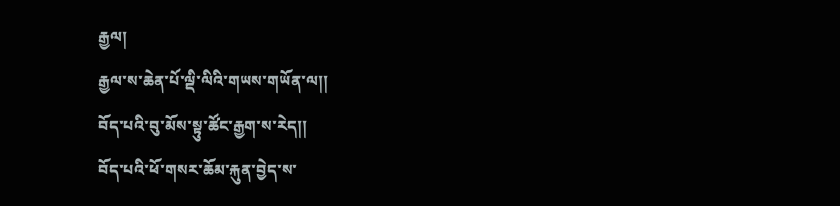རྒྱལ།
རྒྱལ་ས་ཆེན་པོ་ལྡི་ལིའི་གཡས་གཡོན་ལ།།
བོད་པའི་བུ་མོས་སྟུ་ཚོང་རྒྱག་ས་རེད།།
བོད་པའི་ཕོ་གསར་ཆོམ་རྐུན་བྱེད་ས་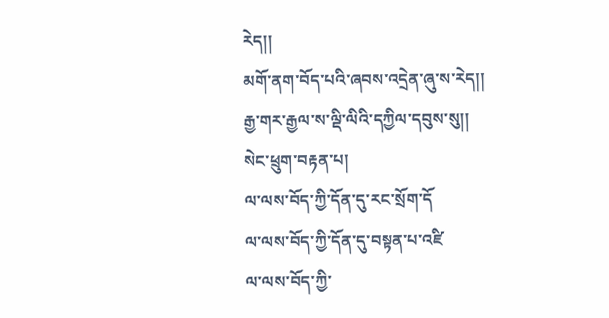རེད།།
མགོ་ནག་བོད་པའི་ཞབས་འདྲེན་ཞུ་ས་རེད།།
རྒྱ་གར་རྒྱལ་ས་ལྡི་ལིའི་དཀྱིལ་དབུས་སུ།།
སེང་ཕྲུག་བརྟན་པ།
ལ་ལས་བོད་ཀྱི་དོན་དུ་རང་སྲོག་དོ
ལ་ལས་བོད་ཀྱི་དོན་དུ་བསྟན་པ་འཛི
ལ་ལས་བོད་ཀྱི་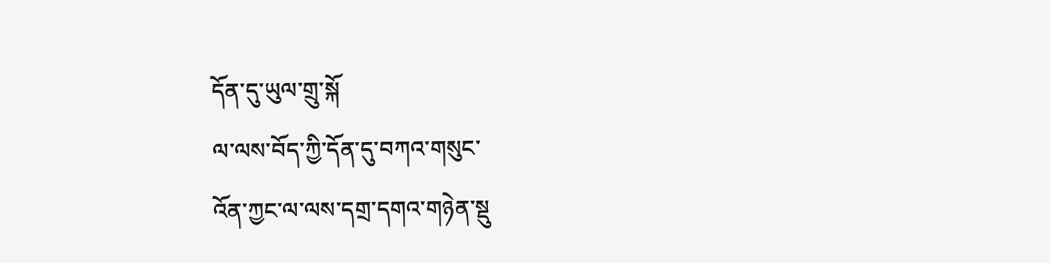དོན་དུ་ཡུལ་གྲུ་སྐོ
ལ་ལས་བོད་ཀྱི་དོན་དུ་བཀའ་གསུང་
འོན་ཀྱང་ལ་ལས་དགྲ་དགའ་གཉེན་སྡུ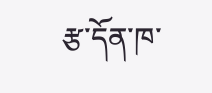རྩ་དོན་ཁ་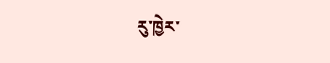རུ་ཁྱེར་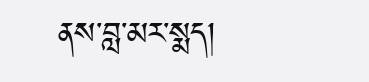ནས་བླ་མར་སྨད།